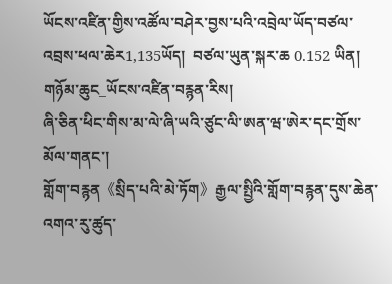ཡོངས་འཛིན་གྱིས་འཚོལ་བཤེར་བྱས་པའི་འབྲེལ་ཡོད་བཙལ་འབྲས་ཕལ་ཆེར1,135ཡོད།  བཙལ་ཡུན་སྐར་ཆ 0.152 ཡིན།
གཉོམ་ཆུང_ཡོངས་འཛིན་བརྙན་རིས།
ཞི་ཅིན་ཕིང་གིས་མ་ལེ་ཞི་ཡའི་ཙུང་ལི་ཨན་ཝ་ཨེར་དང་གྲོས་མོལ་གནང་།
གློག་བརྙན《སྲིད་པའི་མེ་ཏོག》རྒྱལ་སྤྱིའི་གློག་བརྙན་དུས་ཆེན་འགའ་རུ་ཚུད་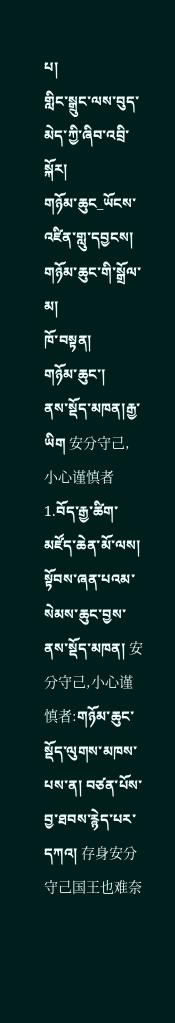པ།
གླིང་སྒྲུང་ལས་བུད་མེད་ཀྱི་ཞིབ་འབྲི་སྐོར།
གཉོམ་ཆུང_ཡོངས་འཛིན་གླུ་དབྱངས།
གཉོམ་ཆུང་གི་སྒྲོལ་མ།
ཁོ་བསྟན།
གཉོམ་ཆུང་།
ནས་སྡོད་མཁན།རྒྱ་ཡིག 安分守己,小心谨慎者 1.བོད་རྒྱ་ཚིག་མཛོད་ཆེན་མོ་ལས། སྟོབས་ཞན་པའམ་སེམས་ཆུང་བྱས་ནས་སྡོད་མཁན། 安分守己,小心谨慎者:གཉོམ་ཆུང་སྡོད་ལུགས་མཁས་པས་ན། བཙན་པོས་བྱ་ཐབས་རྙེད་པར་དཀའ། 存身安分守己国王也难奈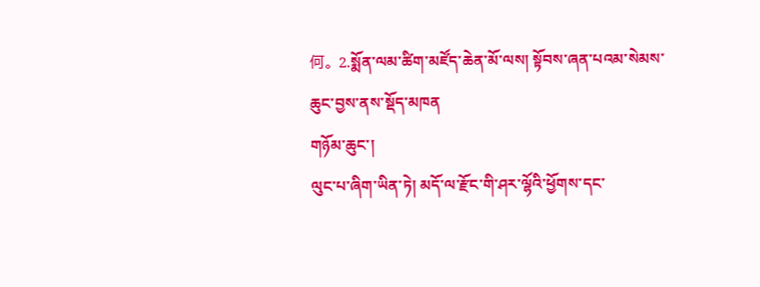何。 2.སྨོན་ལམ་ཚིག་མཛོད་ཆེན་མོ་ལས། སྟོབས་ཞན་པའམ་སེམས་ཆུང་བྱས་ནས་སྡོད་མཁན
གཉོམ་ཆུང་།
ལུང་པ་ཞིག་ཡིན་ཏེ། མདོ་ལ་རྫོང་གི་ཤར་ལྷོའི་ཕྱོགས་དང་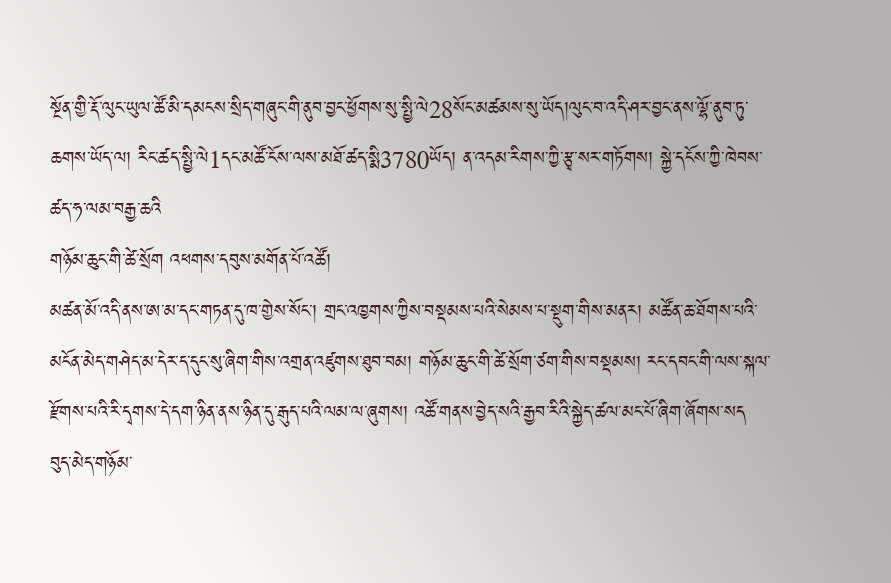སྔོན་གྱི་རྡོ་ལུང་ཡུལ་ཚོ་མི་དམངས་སྲིད་གཞུང་གི་ནུབ་བྱང་ཕྱོགས་སུ་སྤྱི་ལེ28སོང་མཚམས་སུ་ཡོད།ལུང་བ་འདི་ཤར་བྱང་ནས་ལྷོ་ནུབ་ཏུ་ཆགས་ཡོད་ལ། རིང་ཚད་སྤྱི་ལེ1དང་མཚོ་ངོས་ལས་མཐོ་ཚད་སྨི3780ཡོད། ན་འདམ་རིགས་ཀྱི་རྩྭ་སར་གཏོགས། སྐྱེ་དངོས་ཀྱི་ཁེབས་ཚད་ཧ་ལམ་བརྒྱ་ཆའི
གཉོམ་ཆུང་གི་ཚེ་སྲོག འཕགས་དབུས་མགོན་པོ་འཚོ།
མཚན་མོ་འདི་ནས་ཨ་མ་དང་གཏན་དུ་ཁ་གྱེས་སོང་། གྲང་འཁྱགས་ཀྱིས་བསྡམས་པའི་སེམས་པ་སྡུག་གིས་མནར། མཚོན་ཆ་ཐོགས་པའི་མངོན་མེད་གཤེད་མ་དེར་ད་དུང་སུ་ཞིག་གིས་འགྲན་འཛུགས་ཐུབ་བམ། གཉོམ་ཆུང་གི་ཚེ་སྲོག་ཙག་གིས་བསྡམས། རང་དབང་གི་ལས་སྐལ་རྫོགས་པའི་རི་དྭགས་དེ་དག་ཉིན་ནས་ཉིན་དུ་རྒུད་པའི་ལམ་ལ་ཞུགས། འཚོ་གནས་བྱེད་སའི་རྒྱབ་རིའི་སྐྱེད་ཚལ་མང་པོ་ཞིག་ཞོགས་སད
བུད་མེད་གཉོམ་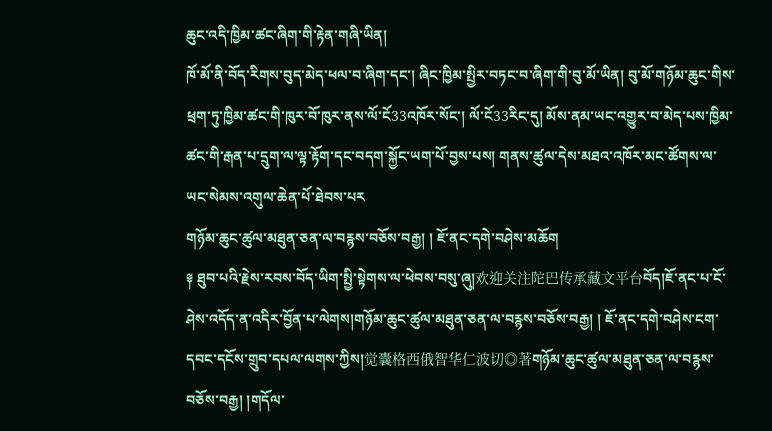ཆུང་འདི་ཁྱིམ་ཚང་ཞིག་གི་རྟེན་གཞི་ཡིན།
ཁོ་མོ་ནི་བོད་རིགས་བུད་མེད་ཕལ་བ་ཞིག་དང་། ཞིང་ཁྱིམ་སྤྱིར་བཏང་བ་ཞིག་གི་བུ་མོ་ཡིན། བུ་མོ་གཉོམ་ཆུང་གིས་ཕྲག་ཏུ་ཁྱིམ་ཚང་གི་ཁུར་བོ་ཁུར་ནས་ལོ་ངོ33འཁོར་སོང་། ལོ་ངོ33རིང་དུ། མོས་ནམ་ཡང་འགྱུར་བ་མེད་པས་ཁྱིམ་ཚང་གི་རྒན་པ་དྲུག་ལ་ལྟ་རྟོག་དང་བདག་སྐྱོང་ཡག་པོ་བྱས་པས། གནས་ཚུལ་དེས་མཐའ་འཁོར་མང་ཚོགས་ལ་ཡང་སེམས་འགུལ་ཆེན་པོ་ཐེབས་པར
གཉོམ་ཆུང་ཚུལ་མཐུན་ཅན་ལ་བརྙས་བཅོས་བརྒྱ། ། ཇོ་ནང་དགེ་བཤེས་མཆོག
༈ ཐུབ་པའི་རྗེས་རབས་བོད་ཡིག་སྤྱི་སྟེགས་ལ་ཕེབས་བསུ་ཞུ།欢迎关注陀巴传承藏文平台བོད།ཇོ་ནང་པ་ངོ་ཤེས་འདོད་ན་འདིར་བྱོན་པ་ལེགས།གཉོམ་ཆུང་ཚུལ་མཐུན་ཅན་ལ་བརྙས་བཅོས་བརྒྱ། ། ཇོ་ནང་དགེ་བཤེས་ངག་དབང་དངོས་གྲུབ་དཔལ་ལགས་ཀྱིས།觉囊格西俄智华仁波切◎著གཉོམ་ཆུང་ཚུལ་མཐུན་ཅན་ལ་བརྙས་བཅོས་བརྒྱ། །གདོལ་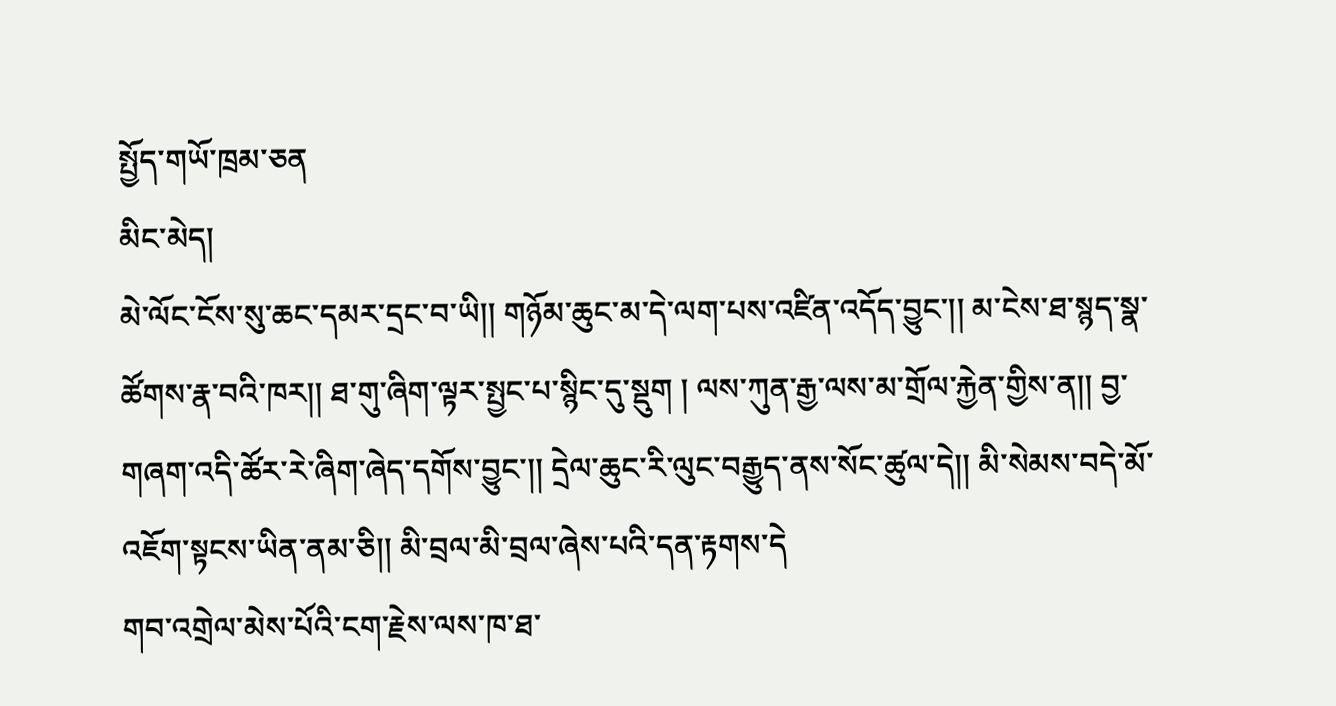སྤྱོད་གཡོ་ཁྲམ་ཅན
མིང་མེད།
མེ་ལོང་ངོས་སུ་ཆང་དམར་དྲང་བ་ཡི།། གཉོམ་ཆུང་མ་དེ་ལག་པས་འཛིན་འདོད་བྱུང་།། མ་ངེས་ཐ་སྙད་སྣ་ཚོགས་རྣ་བའི་ཁར།། ཐ་གུ་ཞིག་ལྟར་སྤྱང་པ་སྙིང་དུ་སྡུག ། ལས་ཀུན་རྒྱ་ལས་མ་གྲོལ་རྐྱེན་གྱིས་ན།། བྱ་གཞག་འདི་ཚོར་རེ་ཞིག་ཞེད་དགོས་བྱུང་།། དྲེལ་ཆུང་རི་ལུང་བརྒྱུད་ནས་སོང་ཚུལ་དེ།། མི་སེམས་བདེ་མོ་འཇོག་སྟངས་ཡིན་ནམ་ཅི།། མི་བྲལ་མི་བྲལ་ཞེས་པའི་དན་རྟགས་དེ
གབ་འགྲེལ་མེས་པོའི་ངག་རྗེས་ལས་ཁ་ཐ་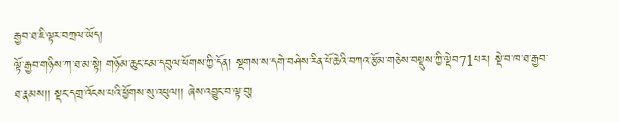རྒྱབ་ཐ་ཇི་ལྟར་བཀྲལ་ཡོད།
ལྟོ་རྒྱབ་གཉིས་ཀ་ཐ་མ་སྟེ། གཉོམ་ཆུང་ངམ་དབུལ་ཕོགས་ཀྱི་དོན། སྔགས་ས་དགེ་བཤེས་རིན་པོ་ཆེའི་བཀའ་རྩོམ་གཅེས་བསྡུས་ཀྱི་ལྡེབ71པར། སྡེ་བ་ཁ་ཐ་རྒྱབ་ཐ་རྣམས།། སྡང་དགྲ་འོངས་པའི་ཕྱོགས་སུ་འཕུལ།། ཞེས་འབྱུང་བ་ལྟ་བུ།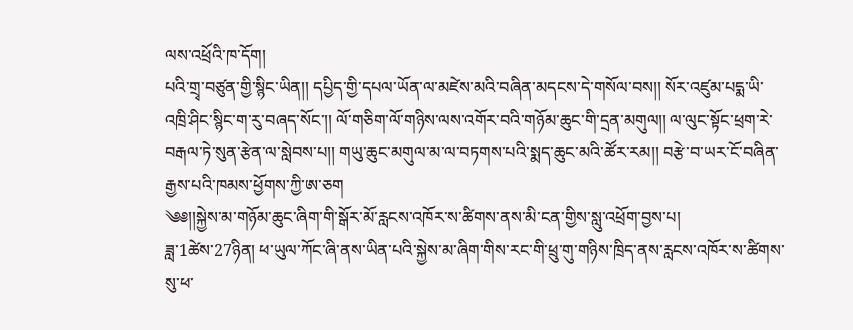ལས་འཕྲོའི་ཁ་དོག།
པའི་གྲྭ་བཙུན་གྱི་སྙིང་ཡིན།། དཔྱིད་གྱི་དཔལ་ཡོན་ལ་མཛེས་མའི་བཞིན་མདངས་དེ་གསོལ་བས།། སོར་འཛུམ་པདྨ་ཡི་འཁྲི་ཤིང་སྙིང་ག་རུ་བཞད་སོང་།། ལོ་གཅིག་ལོ་གཉིས་ལས་འགོར་བའི་གཉོམ་ཆུང་གི་དྲན་མགུལ།། ལ་ལུང་སྟོང་ཕྲག་རེ་བརྒལ་ཏེ་སུན་རྩེན་ལ་སླེབས་པ།། གཡུ་ཆུང་མགུལ་མ་ལ་བཏགས་པའི་སྨད་ཆུང་མའི་ཚོར་རམ།། བརྩེ་བ་ཡར་ངོ་བཞིན་རྒྱས་པའི་ཁམས་ཕྱོགས་ཀྱི་ཨ་ཅག
༄༅།།སྐྱེས་མ་གཉོམ་ཆུང་ཞིག་གི་སྒོར་མོ་རླངས་འཁོར་ས་ཚིགས་ནས་མི་ངན་གྱིས་སླུ་འཕྲོག་བྱས་པ།
ཟླ་1ཚེས་27ཉིན། ཕ་ཡུལ་ཀོང་ཞི་ནས་ཡིན་པའི་སྐྱེས་མ་ཞིག་གིས་རང་གི་ཕྲུ་གུ་གཉིས་ཁྲིད་ནས་རླངས་འཁོར་ས་ཚིགས་སུ་ཕ་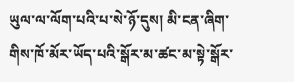ཡུལ་ལ་ལོག་པའི་པ་སེ་ཉོ་དུས། མི་ངན་ཞིག་གིས་ཁོ་མོར་ཡོད་པའི་སྒོར་མ་ཚང་མ་སྟེ་སྒོར་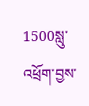1500སླུ་འཕྲོག་བྱས་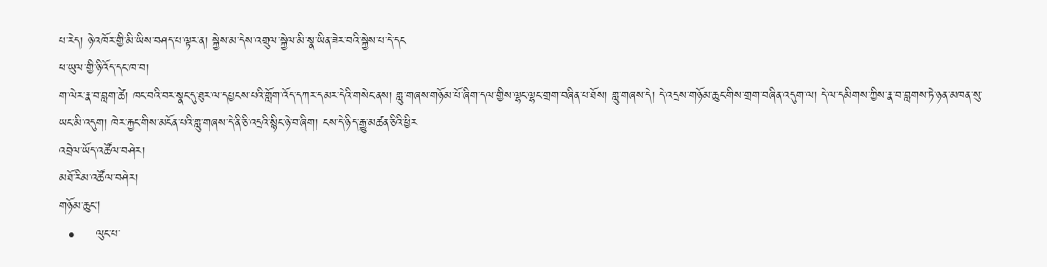པ་རེད། ཉེ་འཁོར་གྱི་མི་ཡིས་བཤད་པ་ལྟར་ན། སྐྱེས་མ་དེས་འགྲུལ་སྐྱེལ་མི་སྣ་ཡིན་ཟེར་བའི་སྐྱེས་པ་དེ་དང
ཕ་ཡུལ་གྱི་ཉི་འོད་དང་ཁ་བ།
ག་ལེར་རྣ་བ་བླག་ཚེ། ཁང་བའི་བར་སྣང་དུ་ཐུར་ལ་དཔྱངས་པའི་གློག་འོད་དཀར་དམར་དེའི་གསེང་ནས། གླུ་གཞས་གཉོམ་པོ་ཞིག་དལ་གྱིས་ལྷང་ལྷང་གྲག་བཞིན་པ་ཐོས། གླུ་གཞས་དེ། དེ་འདྲས་གཉོམ་ཆུང་གིས་གྲག་བཞིན་འདུག་ལ། དེ་ལ་དམིགས་ཀྱིས་རྣ་བ་བླགས་ཏེ་ཉན་མཁན་སུ་ཡང་མི་འདུག། ཁེར་རྐྱང་གིས་མངོན་པའི་གླུ་གཞས་དེ་ནི་ཅི་འདྲའི་སྙིང་ཉེ་བ་ཞིག། ངས་དེ་ཉིད་རྒྱུ་མཚན་ཅིའི་ཕྱིར
འབྲེལ་ཡོད་འཚོལ་བཤེར།
མཐོ་རིམ་འཚོལ་བཤེར།
གཉོམ་ཆུང།
  •     ལུང་པ་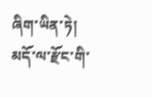ཞིག་ཡིན་ཏེ། མདོ་ལ་རྫོང་གི་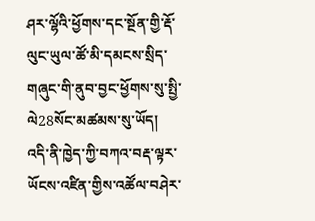ཤར་ལྷོའི་ཕྱོགས་དང་སྔོན་གྱི་རྡོ་ལུང་ཡུལ་ཚོ་མི་དམངས་སྲིད་གཞུང་གི་ནུབ་བྱང་ཕྱོགས་སུ་སྤྱི་ལེ28སོང་མཚམས་སུ་ཡོད།
འདི་ནི་ཁྱེད་ཀྱི་བཀའ་བརྡ་ལྟར་ཡོངས་འཛིན་གྱིས་འཚོལ་བཤེར་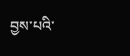བྱས་པའི་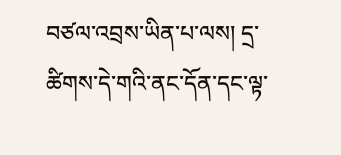བཙལ་འབྲས་ཡིན་པ་ལས། དྲ་ཚིགས་དེ་གའི་ནང་དོན་དང་ལྟ་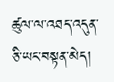ཚུལ་ལ་འཐད་འདུན་ཅི་ཡང་བསྟན་མེད།